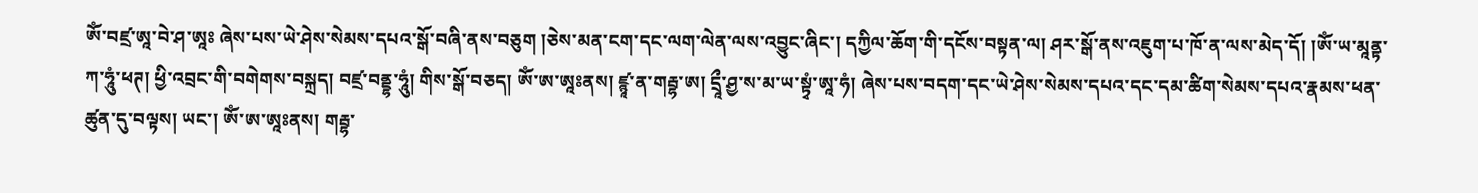ཨོཾ་བཛྲ་ཨཱ་བེ་ཤ་ཨཱཿ ཞེས་པས་ཡེ་ཤེས་སེམས་དཔའ་སྒོ་བཞི་ནས་བཅུག །ཅེས་མན་ངག་དང་ལག་ལེན་ལས་འབྱུང་ཞིང་། དཀྱིལ་ཆོག་གི་དངོས་བསྟན་ལ། ཤར་སྒོ་ནས་འཇུག་པ་ཁོ་ན་ལས་མེད་དོ། །ཨོཾ་ཡ་མཱནྟ་ཀ་ཧཱུཾ་ཕཊ། ཕྱི་འབྲང་གི་བགེགས་བསྐྲད། བཛྲ་བནྡྷ་ཧཱུཾ། གིས་སྒོ་བཅད། ཨོཾ་ཨ་ཨཱཿནས། ཛྙཱ་ན་གརྦྷ་ཨ། དྲཱྀ་ཤྱ་ས་མ་ཡ་སྟྭཾ་ཨཱ་ཧཾ། ཞེས་པས་བདག་དང་ཡེ་ཤེས་སེམས་དཔའ་དང་དམ་ཚིག་སེམས་དཔའ་རྣམས་ཕན་ཚུན་དུ་བལྟས། ཡང་། ཨོཾ་ཨ་ཨཱཿནས། གརྦྷ་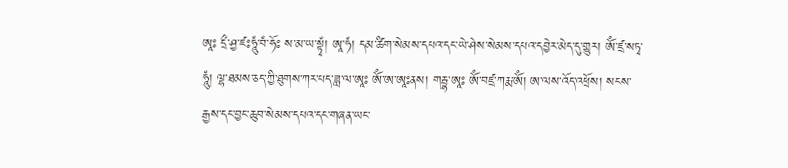ཨཱཿ དྲྀ་ཤྱ་ཛཿཧཱུཾ་བཾ་ཧོཿ ས་མ་ཡ་སྟྭཾ། ཨཱ་ཧཾ། དམ་ཚིག་སེམས་དཔའ་དང་ཡེ་ཤེས་སེམས་དཔའ་དབྱེར་མེད་དུ་གྱུར། ཨོཾ་ཛྲ་སཏྭ་ཧཱུཾ། ལྷ་ཐམས་ཅད་ཀྱི་ཐུགས་ཀར་པད་ཟླ་ལ་ཨཱཿ ཨོཾ་ཨ་ཨཱཿནས། གརྦྷ་ཨཱཿ ཨོཾ་བཛྲ་ཀརྨ་ཨོཾ། ཨ་ལས་འོད་འཕྲོས། སངས་རྒྱས་དང་བྱང་ཆུབ་སེམས་དཔའ་དང་གཞན་ཡང་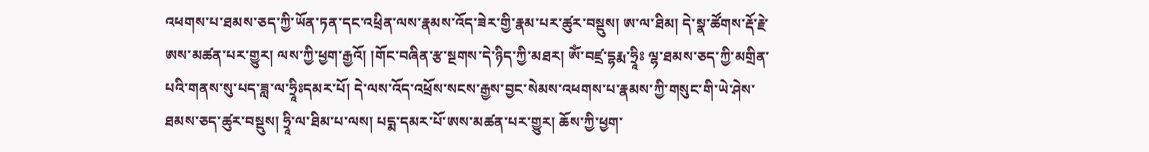འཕགས་པ་ཐམས་ཅད་ཀྱི་ཡོན་ཏན་དང་འཕྲིན་ལས་རྣམས་འོད་ཟེར་གྱི་རྣམ་པར་ཚུར་བསྡུས། ཨ་ལ་ཐིམ། དེ་སྣ་ཚོགས་རྡོ་རྗེ་ཨས་མཚན་པར་གྱུར། ལས་ཀྱི་ཕྱག་རྒྱའོ། །གོང་བཞིན་རྩ་སྔགས་དེ་ཉིད་ཀྱི་མཐར། ཨོཾ་བཛྲ་དྷརྨ་ཧྲཱིཿ ལྷ་ཐམས་ཅད་ཀྱི་མགྲིན་པའི་གནས་སུ་པད་ཟླ་ལ་ཧྲཱིཿདམར་པོ། དེ་ལས་འོད་འཕྲོས་སངས་རྒྱས་བྱང་སེམས་འཕགས་པ་རྣམས་ཀྱི་གསུང་གི་ཡེ་ཤེས་ཐམས་ཅད་ཚུར་བསྡུས། ཧྲཱི་ལ་ཐིམ་པ་ལས། པདྨ་དམར་པོ་ཨས་མཚན་པར་གྱུར། ཆོས་ཀྱི་ཕྱག་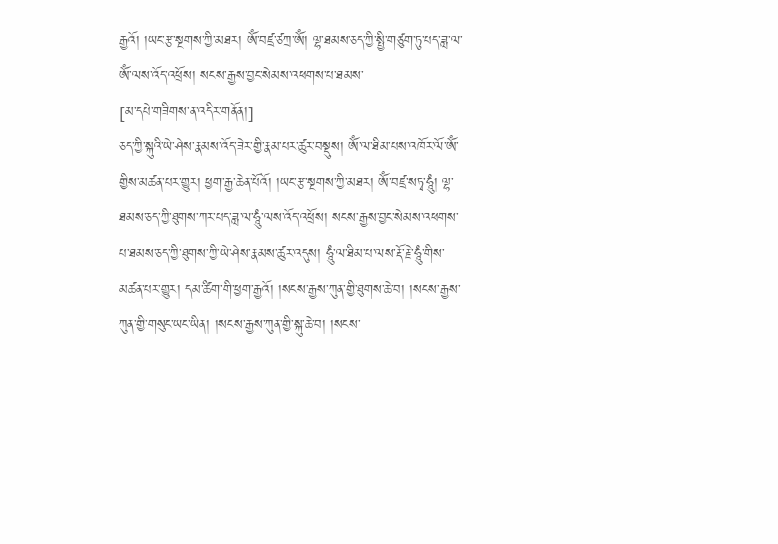རྒྱའོ། །ཡང་རྩ་སྔགས་ཀྱི་མཐར། ཨོཾ་བཛྲ་ཙཀྲ་ཨོཾ། ལྷ་ཐམས་ཅད་ཀྱི་སྤྱི་གཙུག་ཏུ་པད་ཟླ་ལ་ཨོཾ་ལས་འོད་འཕྲོས། སངས་རྒྱས་བྱང་སེམས་འཕགས་པ་ཐམས་
[མ་དཔེ་གཟིགས་ན་འདིར་གནོན།]
ཅད་ཀྱི་སྐུའི་ཡེ་ཤེས་རྣམས་འོད་ཟེར་གྱི་རྣམ་པར་ཚུར་བསྡུས། ཨོཾ་ལ་ཐིམ་པས་འཁོར་ལོ་ཨོཾ་གྱིས་མཚན་པར་གྱུར། ཕྱག་རྒྱ་ཆེན་པོའོ། །ཡང་རྩ་སྔགས་ཀྱི་མཐར། ཨོཾ་བཛྲ་སཏྭ་ཧཱུཾ། ལྷ་ཐམས་ཅད་ཀྱི་ཐུགས་ཀར་པད་ཟླ་ལ་ཧཱུཾ་ལས་འོད་འཕྲོས། སངས་རྒྱས་བྱང་སེམས་འཕགས་པ་ཐམས་ཅད་ཀྱི་ཐུགས་ཀྱི་ཡེ་ཤེས་རྣམས་ཚུར་འདུས། ཧཱུཾ་ལ་ཐིམ་པ་ལས་རྡོ་རྗེ་ཧཱུཾ་གིས་མཚན་པར་གྱུར། དམ་ཚིག་གི་ཕྱག་རྒྱའོ། །སངས་རྒྱས་ཀུན་གྱི་ཐུགས་ཆེ་བ། །སངས་རྒྱས་ཀུན་གྱི་གསུང་ཡང་ཡིན། །སངས་རྒྱས་ཀུན་གྱི་སྐུ་ཆེ་བ། །སངས་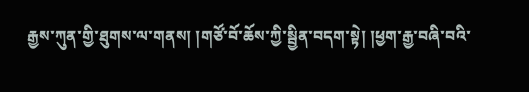རྒྱས་ཀུན་གྱི་ཐུགས་ལ་གནས། །གཙོ་བོ་ཆོས་ཀྱི་སྦྱིན་བདག་སྟེ། །ཕྱག་རྒྱ་བཞི་བའི་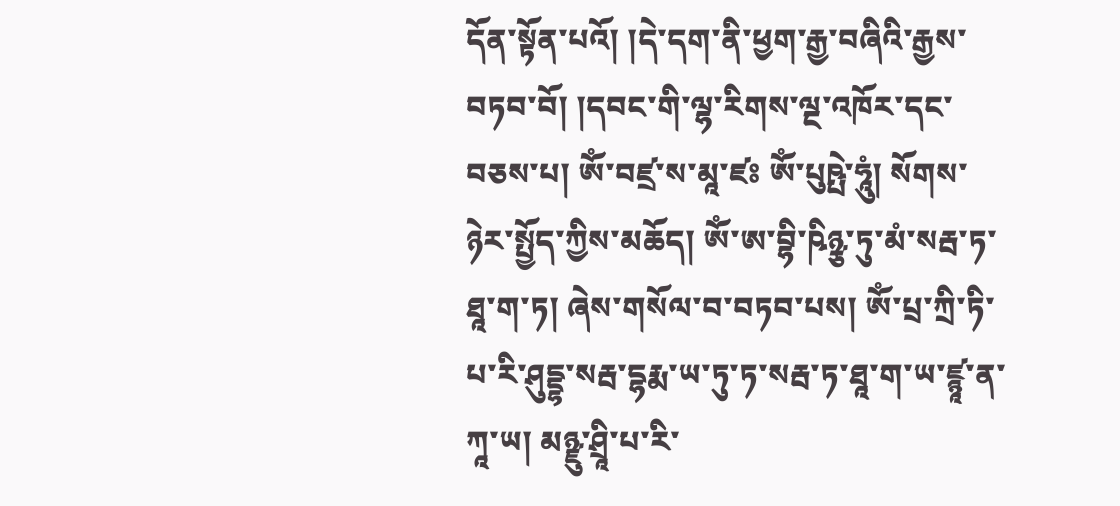དོན་སྟོན་པའོ། །དེ་དག་ནི་ཕྱག་རྒྱ་བཞིའི་རྒྱས་བཏབ་བོ། །དབང་གི་ལྷ་རིགས་ལྔ་འཁོར་དང་བཅས་པ། ཨོཾ་བཛྲ་ས་མཱ་ཛཿ ཨོཾ་པུཥྤེ་ཧཱུཾ། སོགས་ཉེར་སྤྱོད་ཀྱིས་མཆོད། ཨོཾ་ཨ་བྷི་ཥིཉྩ་ཏུ་མཾ་སརྦ་ཏ་ཐཱ་ག་ཏ། ཞེས་གསོལ་བ་བཏབ་པས། ཨོཾ་པྲ་ཀྲི་ཏི་པ་རི་ཤུདྡྷ་སརྦ་དྷརྨ་ཡ་ཏུ་ཏ་སརྦ་ཏ་ཐཱ་ག་ཡ་ཛྙཱ་ན་ཀཱ་ཡ། མཉྫུ་ཤྲཱི་པ་རི་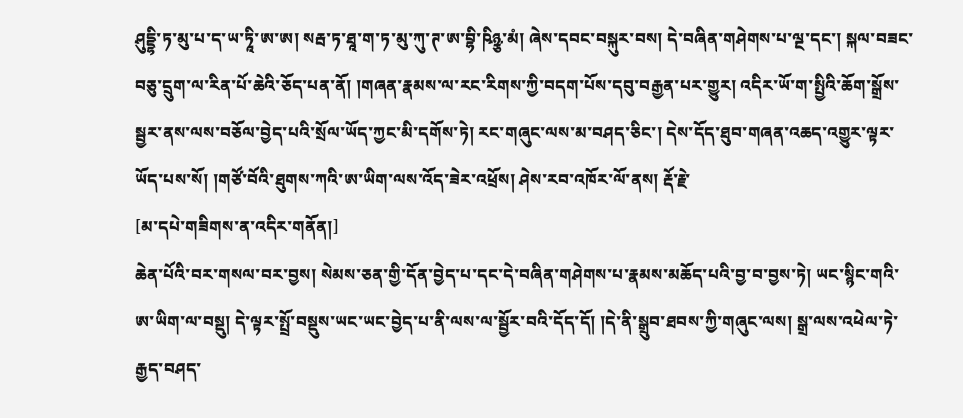ཤུདྡྷི་ཏ་མུ་པ་ད་ཡ་ཏཱི་ཨ་ཨ། སརྦ་ཏ་ཐཱ་ག་ཏ་མུ་ཀུ་ཊ་ཨ་བྷི་ཥིཉྩ་མཾ། ཞེས་དབང་བསྐུར་བས། དེ་བཞིན་གཤེགས་པ་ལྔ་དང་། སྐལ་བཟང་བཅུ་དྲུག་ལ་རིན་པོ་ཆེའི་ཅོད་པན་ནོ། །གཞན་རྣམས་ལ་རང་རིགས་ཀྱི་བདག་པོས་དབུ་བརྒྱན་པར་གྱུར། འདིར་ཡོ་ག་སྤྱིའི་ཆོག་སྒྲོས་སྦྱར་ནས་ལས་བཅོལ་བྱེད་པའི་སྲོལ་ཡོད་ཀྱང་མི་དགོས་ཏེ། རང་གཞུང་ལས་མ་བཤད་ཅིང་། དེས་དོད་ཐུབ་གཞན་འཆད་འགྱུར་ལྟར་ཡོད་པས་སོ། །གཙོ་བོའི་ཐུགས་ཀའི་ཨ་ཡིག་ལས་འོད་ཟེར་འཕྲོས། ཤེས་རབ་འཁོར་ལོ་ནས། རྡོ་རྗེ་
[མ་དཔེ་གཟིགས་ན་འདིར་གནོན།]
ཆེན་པོའི་བར་གསལ་བར་བྱས། སེམས་ཅན་གྱི་དོན་བྱེད་པ་དང་དེ་བཞིན་གཤེགས་པ་རྣམས་མཆོད་པའི་བྱ་བ་བྱས་ཏེ། ཡང་སྙིང་གའི་ཨ་ཡིག་ལ་བསྡུ། དེ་ལྟར་སྤྲོ་བསྡུས་ཡང་ཡང་བྱེད་པ་ནི་ལས་ལ་སྦྱོར་བའི་དོད་དོ། །དེ་ནི་སྒྲུབ་ཐབས་ཀྱི་གཞུང་ལས། སྒྲ་ལས་འཕེལ་ཏེ་རྒྱད་བཤད་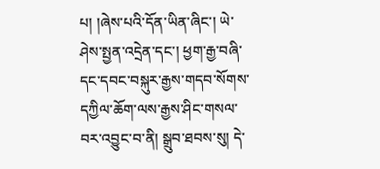པ། །ཞེས་པའི་དོན་ཡིན་ཞིང་། ཡེ་ཤེས་སྤྱན་འདྲེན་དང་། ཕྱག་རྒྱ་བཞི་དང་དབང་བསྐུར་རྒྱས་གདབ་སོགས་དཀྱིལ་ཆོག་ལས་རྒྱས་ཤིང་གསལ་བར་འབྱུང་བ་ནི། སྒྲུབ་ཐབས་སུ། དེ་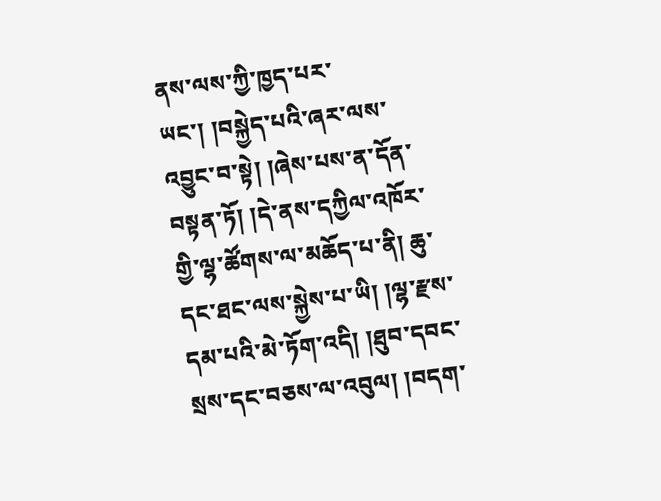ནས་ལས་ཀྱི་ཁྱད་པར་ཡང་། །བསྐྱེད་པའི་ཞར་ལས་འབྱུང་བ་སྟེ། །ཞེས་པས་ན་དོན་བསྟན་ཏོ། །དེ་ནས་དཀྱིལ་འཁོར་གྱི་ལྷ་ཚོགས་ལ་མཆོད་པ་ནི། ཆུ་དང་ཐང་ལས་སྐྱེས་པ་ཡི། །ལྷ་རྫས་དམ་པའི་མེ་ཏོག་འདི། །ཐུབ་དབང་སྲས་དང་བཅས་ལ་འབུལ། །བདག་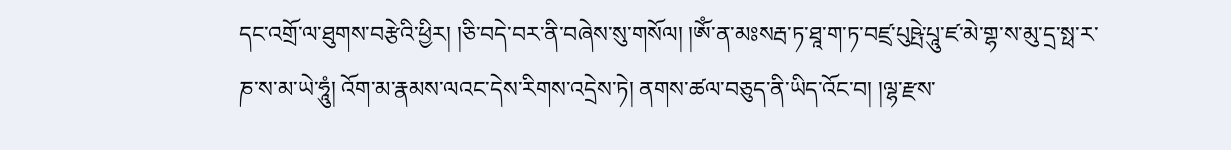དང་འགྲོ་ལ་ཐུགས་བརྩེའི་ཕྱིར། །ཅི་བདེ་བར་ནི་བཞེས་སུ་གསོལ། །ཨོཾ་ན་མཿསརྦ་ཏ་ཐཱ་ག་ཏ་བཛྲ་པུཥྤེ་པཱུ་ཛ་མེ་གྷ་ས་མུ་དྲ་སྥ་ར་ཎ་ས་མ་ཡེ་ཧཱུཾ། འོག་མ་རྣམས་ལའང་དེས་རིགས་འདྲེས་ཏེ། ནགས་ཚལ་བཅུད་ནི་ཡིད་འོང་བ། །ལྷ་རྫས་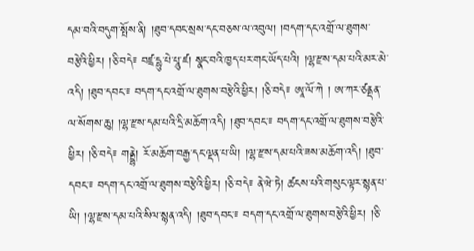དམ་བའི་བདུག་སྤོས་ནི། །ཐུབ་དབང་སྲས་དང་བཅས་ལ་འབུལ། །བདག་དང་འགྲོ་ལ་ཐུགས་བརྩེའི་ཕྱིར། །ཅི་བདེ༴ བཛྲ་དྷུ་པེ་པཱུ་ཛ། སྣང་བའི་ཁྱད་པར་གང་ཡོད་པའི། །ལྷ་རྫས་དམ་པའི་མར་མེ་འདི། །ཐུབ་དབང་༴ བདག་དང་འགྲོ་ལ་ཐུགས་བརྩེའི་ཕྱིར། །ཅི་བདེ༴ ཨཱ་ལོ་ཀེ ། ཨ་ཀར་ཙནྡན་ལ་སོགས་ཆུ། །ལྷ་རྫས་དམ་པའི་དྲི་མཆོག་འདི། །ཐུབ་དབང་༴ བདག་དང་འགྲོ་ལ་ཐུགས་བརྩེའི་ཕྱིར། །ཅི་བདེ༴ གནྡྷེ། རོ་མཆོག་བརྒྱ་དང་ལྡན་པ་ཡི། །ལྷ་རྫས་དམ་པའི་ཟས་མཆོག་འདི། །ཐུབ་དབང་༴ བདག་དང་འགྲོ་ལ་ཐུགས་བརྩེའི་ཕྱིར། །ཅི་བདེ༴ ནེ་ཝེ་ཏེ། ཚངས་པའི་གསུང་ལྟར་སྙན་པ་ཡི། །ལྷ་རྫས་དམ་པའི་སིལ་སྙན་འདི། །ཐུབ་དབང་༴ བདག་དང་འགྲོ་ལ་ཐུགས་བརྩེའི་ཕྱིར། །ཅི་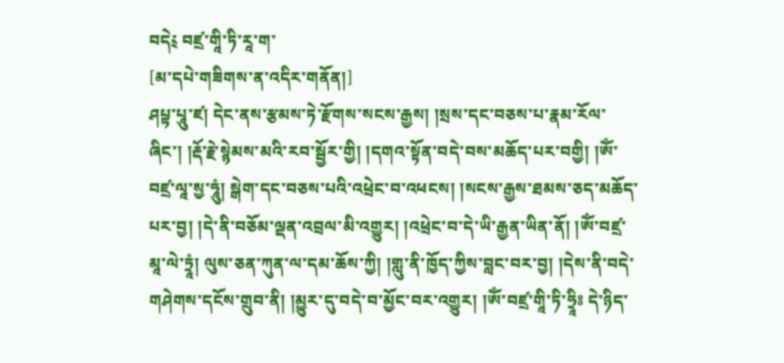བདེ༴ བཛྲ་གཱི་ཏི་རཱ་ག་
[མ་དཔེ་གཟིགས་ན་འདིར་གནོན།]
ཤཔྟ་པཱུ་ཛ། དེང་ནས་རྩམས་ཏེ་རྫོགས་སངས་རྒྱས། །སྲས་དང་བཅས་པ་རྣམ་རོལ་ཞིང་། །རྡོ་རྗེ་སྙེམས་མའི་རབ་སྦྱོར་གྱི། །དགའ་སྟོན་བདེ་བས་མཆོད་པར་བགྱི། །ཨོཾ་བཛྲ་ལཱ་སྱ་ཧཱུཾ། སྒེག་དང་བཅས་པའི་འཕྲེང་བ་འཕངས། །སངས་རྒྱས་ཐམས་ཅད་མཆོད་པར་བྱ། །དེ་ནི་བཅོམ་ལྡན་འབྲལ་མི་འགྱུར། །འཕྲེང་བ་དེ་ཡི་རྒྱན་ཡིན་ནོ། །ཨོཾ་བཛྲ་མཱ་ལེ་ཏྲཱཾ། ལུས་ཅན་ཀུན་ལ་དམ་ཆོས་ཀྱི། །གླུ་ནི་ཁྱོད་ཀྱིས་བླང་བར་བྱ། །དེས་ནི་བདེ་གཤེགས་དངོས་གྲུབ་ནི། །མྱུར་དུ་བདེ་བ་མྱོང་བར་འགྱུར། །ཨོཾ་བཛྲ་གཱི་ཏི་ཧྲཱིཿ དེ་ཉིད་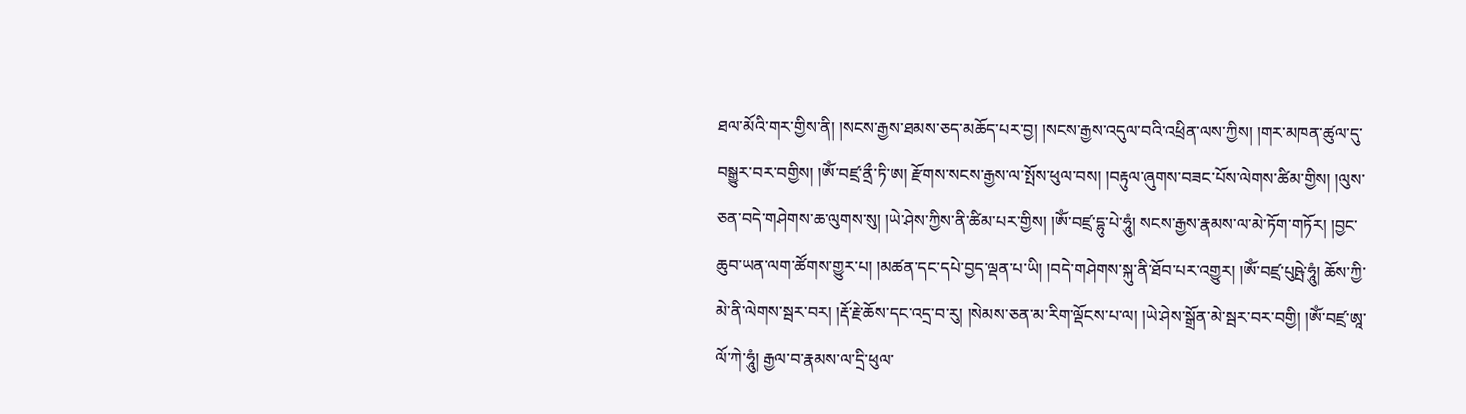ཐལ་མོའི་གར་གྱིས་ནི། །སངས་རྒྱས་ཐམས་ཅད་མཆོད་པར་བྱ། །སངས་རྒྱས་འདུལ་བའི་འཕྲིན་ལས་ཀྱིས། །གར་མཁན་ཚུལ་དུ་བསྒྱུར་བར་བགྱིས། །ཨོཾ་བཛྲ་ནྲྀ་ཏི་ཨ། རྫོགས་སངས་རྒྱས་ལ་སྤོས་ཕུལ་བས། །བརྟུལ་ཞུགས་བཟང་པོས་ལེགས་ཚིམ་གྱིས། །ལུས་ཅན་བདེ་གཤེགས་ཆ་ལུགས་སུ། །ཡེ་ཤེས་ཀྱིས་ནི་ཚིམ་པར་གྱིས། །ཨོཾ་བཛྲ་དྷུ་པེ་ཧཱུཾ། སངས་རྒྱས་རྣམས་ལ་མེ་ཏོག་གཏོར། །བྱང་ཆུབ་ཡན་ལག་ཚོགས་གྱུར་པ། །མཚན་དང་དཔེ་བྱད་ལྡན་པ་ཡི། །བདེ་གཤེགས་སྐུ་ནི་ཐོབ་པར་འགྱུར། །ཨོཾ་བཛྲ་པུཥྤེ་ཧཱུཾ། ཆོས་ཀྱི་མེ་ནི་ལེགས་སྦར་བར། །རྡོ་རྗེ་ཆོས་དང་འདྲ་བ་རུ། །སེམས་ཅན་མ་རིག་ལྡོངས་པ་ལ། །ཡེ་ཤེས་སྒྲོན་མེ་སྦར་བར་བགྱི། །ཨོཾ་བཛྲ་ཨཱ་ལོ་ཀེ་ཧཱུཾ། རྒྱལ་བ་རྣམས་ལ་དྲི་ཕུལ་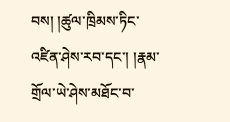བས། །ཚུལ་ཁྲིམས་ཏིང་འཛིན་ཤེས་རབ་དང་། །རྣམ་གྲོལ་ཡེ་ཤེས་མཐོང་བ་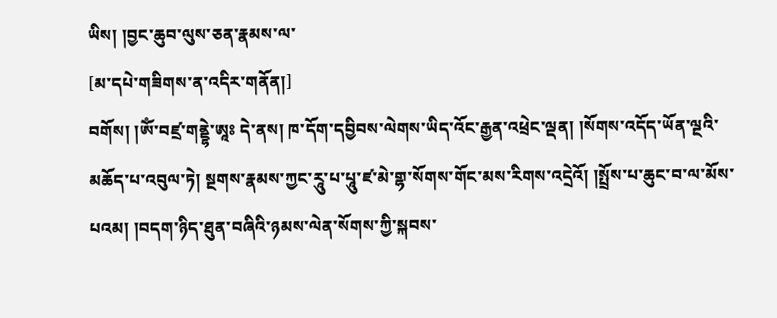ཡིས། །བྱང་ཆུབ་ལུས་ཅན་རྣམས་ལ་
[མ་དཔེ་གཟིགས་ན་འདིར་གནོན།]
བགོས། །ཨོཾ་བཛྲ་གནྡྷེ་ཨཱཿ དེ་ནས། ཁ་དོག་དབྱིབས་ལེགས་ཡིད་འོང་རྒྱན་འཕྲེང་ལྡན། །སོགས་འདོད་ཡོན་ལྔའི་མཆོད་པ་འབུལ་ཏེ། སྔགས་རྣམས་ཀྱང་རཱུ་པ་པཱུ་ཛ་མེ་གྷ་སོགས་གོང་མས་རིགས་འདྲེའོ། །སྤྲོས་པ་ཆུང་བ་ལ་མོས་པའམ། །བདག་ཉིད་ཐུན་བཞིའི་ཉམས་ལེན་སོགས་ཀྱི་སྐབས་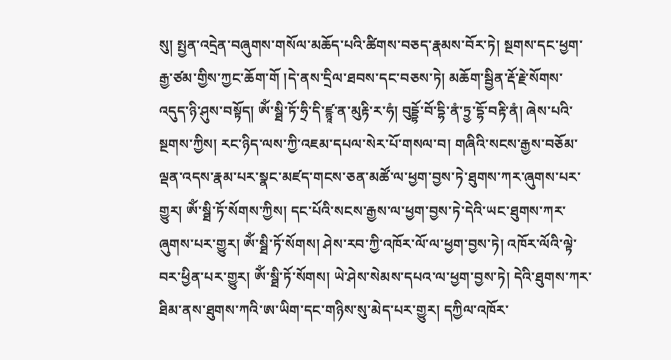སུ། སྤྱན་འདྲེན་བཞུགས་གསོལ་མཆོད་པའི་ཚིགས་བཅད་རྣམས་བོར་ཏེ། སྔགས་དང་ཕྱག་རྒྱ་ཙམ་གྱིས་ཀྱང་ཆོག་གོ །དེ་ནས་དྲིལ་ཐབས་དང་བཅས་ཏེ། མཆོག་སྦྱིན་རྡོ་རྗེ་སོགས་འདུད་ཉི་ཤུས་བསྟོད། ཨོཾ་སྠི་ཏོ་ཧྲི་དི་ཛྙཱ་ན་མུརྟི་ར་ཧཾ། བུདྡྷོ་བོ་དྷི་ནཾ་ཏྲྱ་དྷོ་བརྟི་ནཾ། ཞེས་པའི་སྔགས་ཀྱིས། རང་ཉིད་ལས་ཀྱི་འཇམ་དཔལ་སེར་པོ་གསལ་བ། གཞིའི་སངས་རྒྱས་བཅོམ་ལྡན་འདས་རྣམ་པར་སྣང་མཛད་གངས་ཅན་མཚོ་ལ་ཕྱག་བྱས་ཏེ་ཐུགས་ཀར་ཞུགས་པར་གྱུར། ཨོཾ་སྠི་ཏོ་སོགས་ཀྱིས། དང་པོའི་སངས་རྒྱས་ལ་ཕྱག་བྱས་ཏེ་དེའི་ཡང་ཐུགས་ཀར་ཞུགས་པར་གྱུར། ཨོཾ་སྠི་ཏོ་སོགས། ཤེས་རབ་ཀྱི་འཁོར་ལོ་ལ་ཕྱག་བྱས་ཏེ། འཁོར་ལོའི་ལྟེ་བར་ཕྱིན་པར་གྱུར། ཨོཾ་སྠི་ཏོ་སོགས། ཡེ་ཤེས་སེམས་དཔའ་ལ་ཕྱག་བྱས་ཏེ། དེའི་ཐུགས་ཀར་ཐིམ་ནས་ཐུགས་ཀའི་ཨ་ཡིག་དང་གཉིས་སུ་མེད་པར་གྱུར། དཀྱིལ་འཁོར་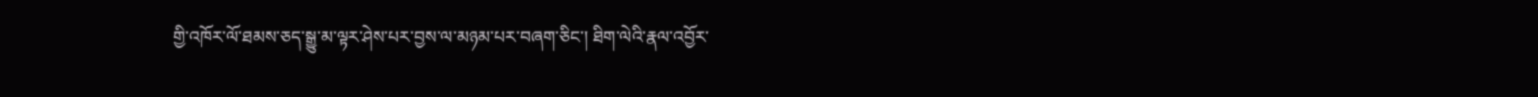གྱི་འཁོར་ལོ་ཐམས་ཅད་སྒྱུ་མ་ལྟར་ཤེས་པར་བྱས་ལ་མཉམ་པར་བཞག་ཅིང་། ཐིག་ལེའི་རྣལ་འབྱོར་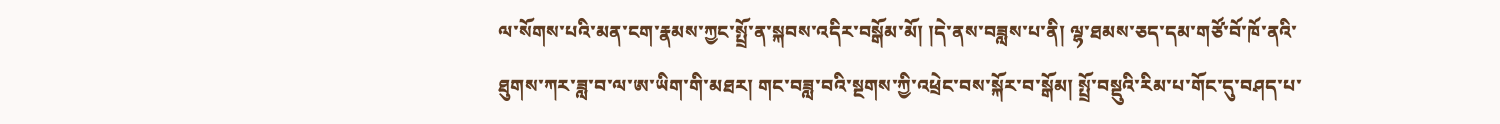ལ་སོགས་པའི་མན་ངག་རྣམས་ཀྱང་སྤྲོ་ན་སྐབས་འདིར་བསྒོམ་མོ། །དེ་ནས་བཟླས་པ་ནི། ལྷ་ཐམས་ཅད་དམ་གཙོ་བོ་ཁོ་ནའི་ཐུགས་ཀར་ཟླ་བ་ལ་ཨ་ཡིག་གི་མཐར། གང་བཟླ་བའི་སྔགས་ཀྱི་འཕྲེང་བས་སྐོར་བ་སྒོམ། སྤྲོ་བསྡུའི་རིམ་པ་གོང་དུ་བཤད་པ་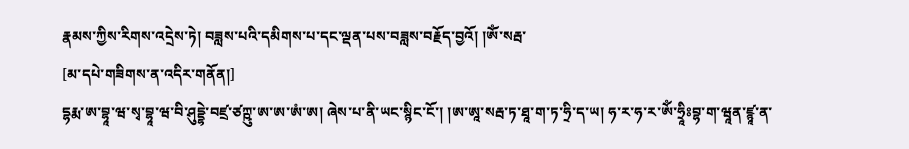རྣམས་ཀྱིས་རིགས་འདྲེས་ཏེ། བཟླས་པའི་དམིགས་པ་དང་ལྡན་པས་བཟླས་བརྗོད་བྱའོ། །ཨོཾ་སརྦ་
[མ་དཔེ་གཟིགས་ན་འདིར་གནོན།]
དྷརྨ་ཨ་བྷཱ་ཝ་སྭ་བྷཱ་ཝ་བི་ཤུདྡྷེ་བཛྲ་ཙཀྵུ་ཨ་ཨ་ཨཾ་ཨ། ཞེས་པ་ནི་ཡང་སྙིང་ངོ་། །ཨ་ཨཱ་སརྦ་ཏ་ཐཱ་ག་ཏ་ཧྲི་ད་ཡ། ཧ་ར་ཧ་ར་ཨོཾ་ཧྲཱིཿབྷ་ག་ཝཱན་ཛྙཱ་ན་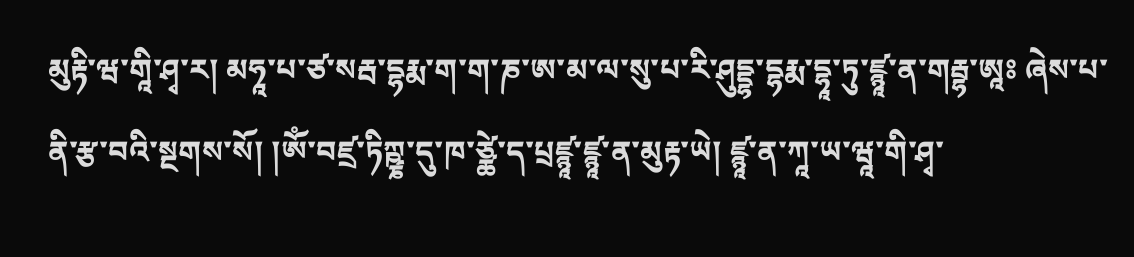མུརྟི་ཝ་གཱི་ཤྭ་ར། མཧཱ་པ་ཙ་སརྦ་དྷརྨ་ག་ག་ཎ་ཨ་མ་ལ་སུ་པ་རི་ཤུདྡྷ་དྷརྨ་དྷཱ་ཏུ་ཛྙཱ་ན་གརྦྷ་ཨཱཿ ཞེས་པ་ནི་རྩ་བའི་སྔགས་སོ། །ཨོཾ་བཛྲ་ཏིཀྵྞ་དུ་ཁ་ཙྪེ་ད་པྲཛྙཱ་ཛྙཱ་ན་མུརྟ་ཡེ། ཛྙཱ་ན་ཀཱ་ཡ་ཝཱ་གི་ཤྭ་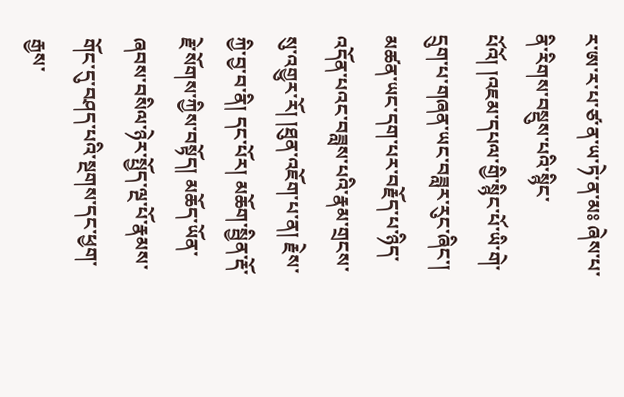ར་ཨ་ར་པ་ཙ་ན་ཡ་ཏེ་ན་མཿ ཞེས་པ་ནི་རིགས་བསྡུས་པའི་སྙིང་པོའོ། །འཇམ་དཔལ་གྱི་སྙིང་པོ་ཡི་གེ་དྲུག་པ་གཞན་ཡང་བཟླར་རུང་ཞིང་། མཚན་ཡང་དག་པར་བརྗོད་པ་ཉིད་འདོན་པའང་བཟླས་པའི་རྣམ་གྲངས་སུ་འགྱུར་རོ། །ཐུན་འཇོག་པ་ན། རྗེས་ཀྱི་བྱ་བ་ནི། དང་པོར། མཆོག་སྦྱིན་རྡོ་རྗེ་སོགས་ཀྱིས་བསྟོད། མཆོད་ཡོན་ཞབས་བསིལ་ཉེར་སྤྱོད་ལྔ་པོ་རྣམས་གོང་དུ་བཤད་པའི་སྔགས་དང་ཕྱག་རྒྱས་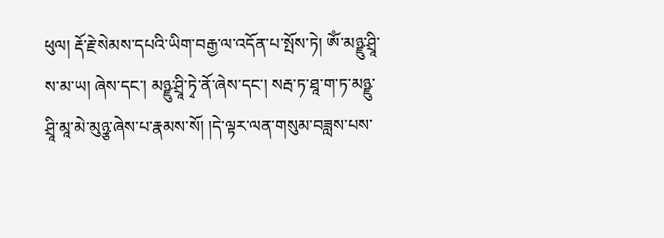ཕུལ། རྡོ་རྗེ་སེམས་དཔའི་ཡིག་བརྒྱ་ལ་འདོན་པ་སྤོས་ཏེ། ཨོཾ་མཉྫུ་ཤྲཱི་ས་མ་ཡ། ཞེས་དང་། མཉྫུ་ཤྲཱི་ཏྭེ་ནོ་ཞེས་དང་། སརྦ་ཏ་ཐཱ་ག་ཏ་མཉྫུ་ཤྲཱི་མཱ་མེ་མུཉྩ་ཞེས་པ་རྣམས་སོ། །དེ་ལྟར་ལན་གསུམ་བཟླས་པས་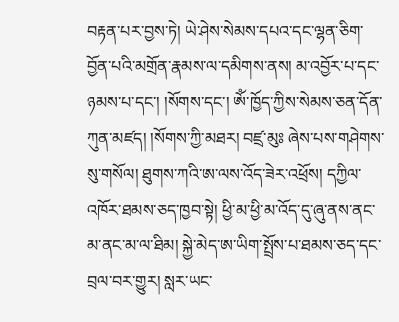བརྟན་པར་བྱས་ཏེ། ཡེ་ཤེས་སེམས་དཔའ་དང་ལྷན་ཅིག་བྱོན་པའི་མགྲོན་རྣམས་ལ་དམིགས་ནས། མ་འབྱོར་པ་དང་ཉམས་པ་དང་། །སོགས་དང་། ཨོཾ་ཁྱོད་ཀྱིས་སེམས་ཅན་དོན་ཀུན་མཛད། །སོགས་ཀྱི་མཐར། བཛྲ་མུཿ ཞེས་པས་གཤེགས་སུ་གསོལ། ཐུགས་ཀའི་ཨ་ལས་འོད་ཟེར་འཕྲོས། དཀྱིལ་འཁོར་ཐམས་ཅད་ཁྱབ་སྟེ། ཕྱི་མ་ཕྱི་མ་འོད་དུ་ཞུ་ནས་ནང་མ་ནང་མ་ལ་ཐིམ། སྐྱེ་མེད་ཨ་ཡིག་སྤྲོས་པ་ཐམས་ཅད་དང་བྲལ་བར་གྱུར། སླར་ཡང་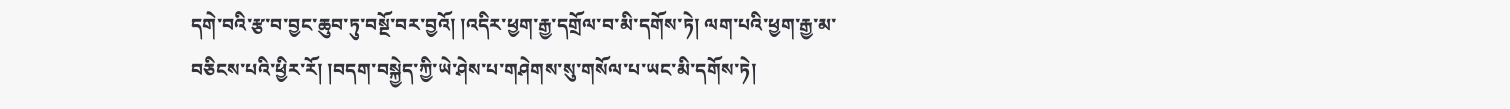དགེ་བའི་རྩ་བ་བྱང་ཆུབ་ཏུ་བསྔོ་བར་བྱའོ། །འདིར་ཕྱག་རྒྱ་དགྲོལ་བ་མི་དགོས་ཏེ། ལག་པའི་ཕྱག་རྒྱ་མ་བཅིངས་པའི་ཕྱིར་རོ། །བདག་བསྐྱེད་ཀྱི་ཡེ་ཤེས་པ་གཤེགས་སུ་གསོལ་པ་ཡང་མི་དགོས་ཏེ།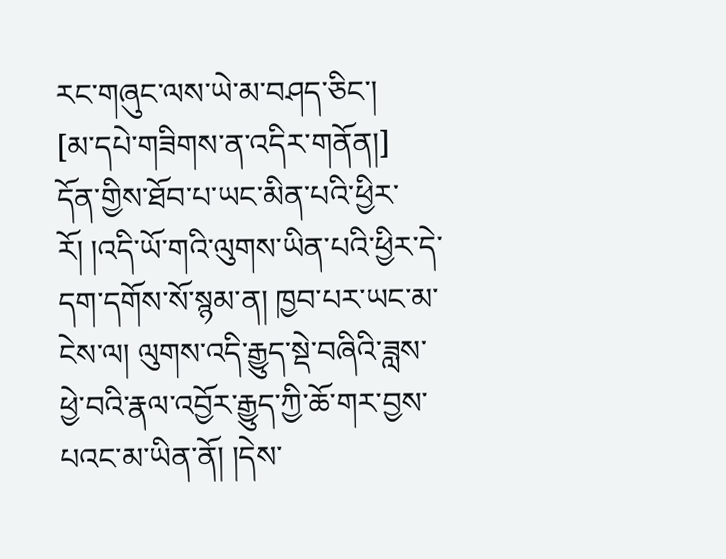རང་གཞུང་ལས་ཡེ་མ་བཤད་ཅིང་།
[མ་དཔེ་གཟིགས་ན་འདིར་གནོན།]
དོན་གྱིས་ཐོབ་པ་ཡང་མིན་པའི་ཕྱིར་རོ། །འདི་ཡོ་གའི་ལུགས་ཡིན་པའི་ཕྱིར་དེ་དག་དགོས་སོ་སྙམ་ན། ཁྱབ་པར་ཡང་མ་ངེས་ལ། ལུགས་འདི་རྒྱུད་སྡེ་བཞིའི་ཟླས་ཕྱེ་བའི་རྣལ་འབྱོར་རྒྱུད་ཀྱི་ཆོ་གར་བྱས་པའང་མ་ཡིན་ནོ། །དེས་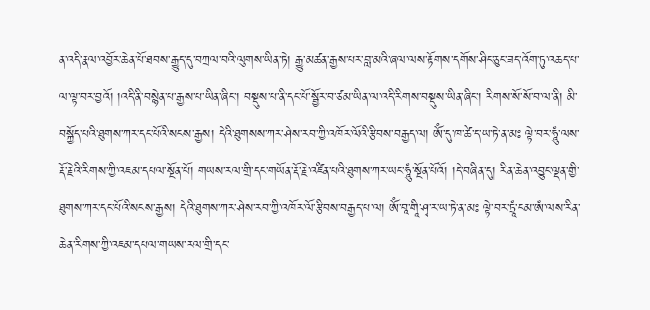ན་འདི་རྣལ་འབྱོར་ཆེན་པོ་ཐབས་རྒྱུད་དུ་བཀྲལ་བའི་ལུགས་ཡིན་ཏེ། རྒྱུ་མཚན་རྒྱས་པར་བླ་མའི་ཞལ་ལས་རྟོགས་དགོས་ཤིང་ཅུང་ཟད་འོག་ཏུ་འཆད་པ་ལ་ལྟ་བར་བྱའོ། །འདི་ནི་བསྙེན་པ་རྒྱས་པ་ཡིན་ཞིང་། བསྡུས་པ་ནི་དང་པོ་སྦྱོར་བ་ཙམ་ཡིན་ལ་འདི་རིགས་བསྡུས་ཡིན་ཞིང་། རིགས་སོ་སོ་བ་ལ་ནི། མི་བསྐྱོད་པའི་ཐུགས་ཀར་དང་པོའི་སངས་རྒྱས། དེའི་ཐུགསས་ཀར་ཤེས་རབ་ཀྱི་འཁོར་ལོའི་རྩིབས་བརྒྱད་ལ། ཨོཾ་དུ་ཁ་ཚེ་ད་ཡ་ཏེ་ན་མཿ ལྟེ་བར་ཧཱུཾ་ལས་རྡོ་རྗེའི་རིགས་ཀྱི་འཇམ་དཔལ་སྔོན་པོ། གཡས་རལ་གྲི་དང་གཡོན་རྡོ་རྗེ་འཛིན་པའི་ཐུགས་ཀར་ཡང་ཧཱུཾ་སྔོན་པོའོ། །དེ་བཞིན་དུ། རིན་ཆེན་འབྱུང་ལྡན་གྱི་ཐུགས་ཀར་དང་པོའི་སངས་རྒྱས། དེའི་ཐུགས་ཀར་ཤེས་རབ་ཀྱི་འཁོར་ལོ་རྩིབས་བརྒྱད་པ་ལ། ཨོཾ་བཱ་གཱི་ཤྭ་ར་ཡ་ཏེ་ན་མཿ ལྟེ་བར་ཏྲཱཾ་ངམ་ཨཾ་ལས་རིན་ཆེན་རིགས་ཀྱི་འཇམ་དཔལ་གཡས་རལ་གྲི་དང་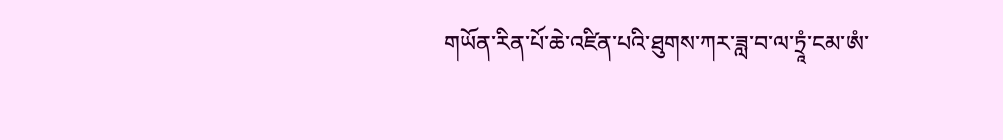གཡོན་རིན་པོ་ཆེ་འཛིན་པའི་ཐུགས་ཀར་ཟླ་བ་ལ་ཏྲཱཾ་ངམ་ཨཾ་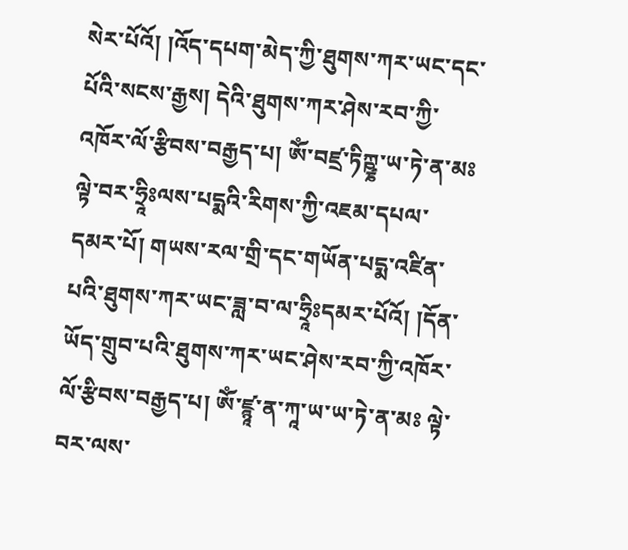སེར་པོའོ། །འོད་དཔག་མེད་ཀྱི་ཐུགས་ཀར་ཡང་དང་པོའི་སངས་རྒྱས། དེའི་ཐུགས་ཀར་ཤེས་རབ་ཀྱི་འཁོར་ལོ་རྩིབས་བརྒྱད་པ། ཨོཾ་བཛྲ་ཏིཀྵྞ་ཡ་ཏེ་ན་མཿ ལྟེ་བར་ཧྲཱིཿལས་པདྨའི་རིགས་ཀྱི་འཇམ་དཔལ་དམར་པོ། གཡས་རལ་གྲི་དང་གཡོན་པདྨ་འཛིན་པའི་ཐུགས་ཀར་ཡང་ཟླ་བ་ལ་ཧྲཱིཿདམར་པོའོ། །དོན་ཡོད་གྲུབ་པའི་ཐུགས་ཀར་ཡང་ཤེས་རབ་ཀྱི་འཁོར་ལོ་རྩིབས་བརྒྱད་པ། ཨོཾ་ཛྙཱ་ན་ཀཱ་ཡ་ཡ་ཏེ་ན་མཿ ལྟེ་བར་ལས་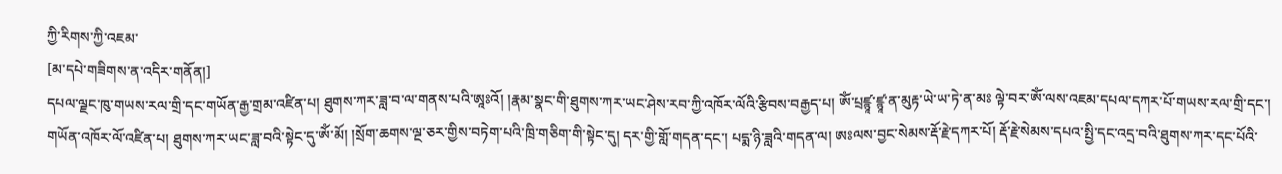ཀྱི་རིགས་ཀྱི་འཇམ་
[མ་དཔེ་གཟིགས་ན་འདིར་གནོན།]
དཔལ་ལྗང་ཁུ་གཡས་རལ་གྲི་དང་གཡོན་རྒྱ་གྲམ་འཛིན་པ། ཐུགས་ཀར་ཟླ་བ་ལ་གནས་པའི་ཨཱཿའོ། །རྣམ་སྣང་གི་ཐུགས་ཀར་ཡང་ཤེས་རབ་ཀྱི་འཁོར་ལོའི་རྩིབས་བརྒྱད་པ། ཨོཾ་པྲཛྙཱ་ཛྙཱ་ན་མུརྟ་ཡེ་ཡ་ཏེ་ན་མཿ ལྟེ་བར་ཨོཾ་ལས་འཇམ་དཔལ་དཀར་པོ་གཡས་རལ་གྲི་དང་། གཡོན་འཁོར་ལོ་འཛིན་པ། ཐུགས་ཀར་ཡང་ཟླ་བའི་སྟེང་དུ་ཨོཾ་མོ། །སྲོག་ཆགས་ལྔ་ཅར་གྱིས་བཏེག་པའི་ཁྲི་གཅིག་གི་སྟེང་དུ། དར་གྱི་གློ་གདན་དང་། པདྨ་ཉི་ཟླའི་གདན་ལ། ཨཿལས་བྱང་སེམས་རྡོ་རྗེ་དཀར་པོ། རྡོ་རྗེ་སེམས་དཔའ་སྤྱི་དང་འདྲ་བའི་ཐུགས་ཀར་དང་པོའི་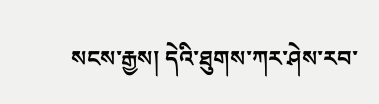སངས་རྒྱས། དེའི་ཐུགས་ཀར་ཤེས་རབ་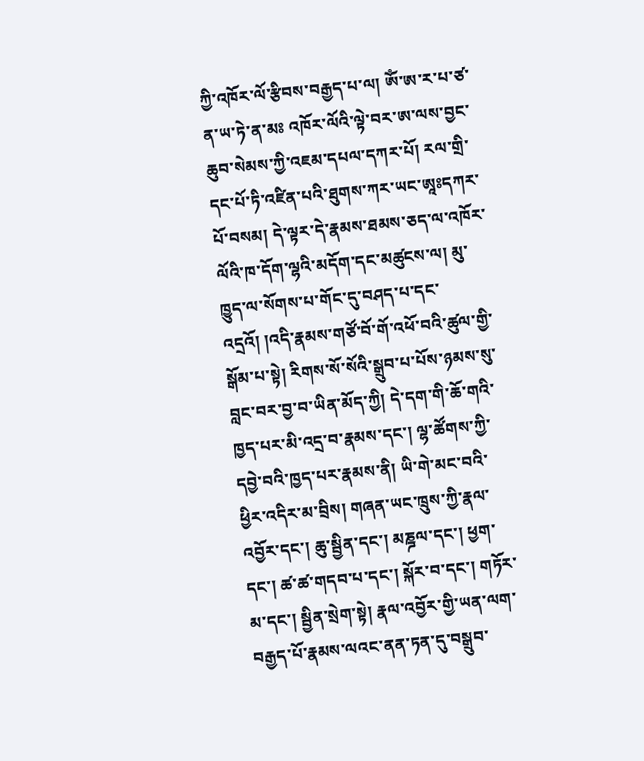ཀྱི་འཁོར་ལོ་རྩིབས་བརྒྱད་པ་ལ། ཨོཾ་ཨ་ར་པ་ཙ་ན་ཡ་ཏེ་ན་མཿ འཁོར་ལོའི་ལྟེ་བར་ཨ་ལས་བྱང་ཆུབ་སེམས་ཀྱི་འཇམ་དཔལ་དཀར་པོ། རལ་གྲི་དང་པོ་ཏི་འཛིན་པའི་ཐུགས་ཀར་ཡང་ཨཱཿདཀར་པོ་བསམ། དེ་ལྟར་དེ་རྣམས་ཐམས་ཅད་ལ་འཁོར་ལོའི་ཁ་དོག་ལྷའི་མདོག་དང་མཚུངས་ལ། མུ་ཁྱུད་ལ་སོགས་པ་གོང་དུ་བཤད་པ་དང་འདྲའོ། །འདི་རྣམས་གཙོ་བོ་གོ་འཕོ་བའི་ཚུལ་གྱི་སྒོམ་པ་སྟེ། རིགས་སོ་སོའི་སྒྲུབ་པ་པོས་ཉམས་སུ་བླང་བར་བྱ་བ་ཡིན་མོད་ཀྱི། དེ་དག་གི་ཆོ་གའི་ཁྱད་པར་མི་འདྲ་བ་རྣམས་དང་། ལྷ་ཚོགས་ཀྱི་དབྱེ་བའི་ཁྱད་པར་རྣམས་ནི། ཡི་གེ་མང་བའི་ཕྱིར་འདིར་མ་བྲིས། གཞན་ཡང་ཁྲུས་ཀྱི་རྣལ་འབྱོར་དང་། ཆུ་སྦྱིན་དང་། མཎྜལ་དང་། ཕྱག་དང་། ཚ་ཚ་གདབ་པ་དང་། སྐོར་བ་དང་། གཏོར་མ་དང་། སྦྱིན་སྲེག་སྟེ། རྣལ་འབྱོར་གྱི་ཡན་ལག་བརྒྱད་པོ་རྣམས་ལའང་ནན་ཏན་དུ་བསྒྲུབ་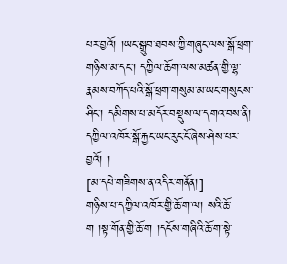པར་བྱའོ། །ཡང་སྒྲུབ་ཐབས་ཀྱི་གཞུང་ལས་སྒོ་ཕྲག་གཉིས་མ་དང་། དཀྱིལ་ཆོག་ལས་མཚན་གྱི་ལྷ་རྣམས་བཀོད་པའི་སྒོ་ཕྲག་གསུམ་མ་ཡང་གསུངས་ཤིང་། དམིགས་པ་མདོར་བསྡུས་ལ་དགའ་བས་ནི། དཀྱིལ་འཁོར་སྒོ་རྐྱང་ཡང་རུང་ངོ་ཞེས་ཤེས་པར་བྱའོ། །
[མ་དཔེ་གཟིགས་ན་འདིར་གནོན།]
གཉིས་པ་དཀྱིལ་འཁོར་གྱི་ཆོ་ག་ལ། སའི་ཆོ་ག །སྟ་གོན་གྱི་ཆོ་ག །དངོས་གཞིའི་ཆོ་ག་སྟེ་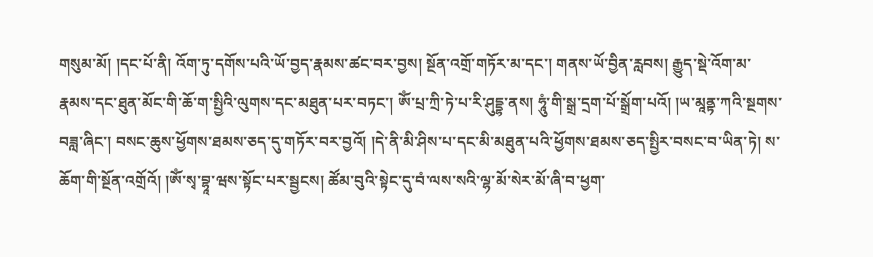གསུམ་མོ། །དང་པོ་ནི། འོག་ཏུ་དགོས་པའི་ཡོ་བྱད་རྣམས་ཚང་བར་བྱས། སྔོན་འགྲོ་གཏོར་མ་དང་། གནས་ཡོ་བྱིན་རླབས། རྒྱུད་སྡེ་འོག་མ་རྣམས་དང་ཐུན་མོང་གི་ཆོ་ག་སྤྱིའི་ལུགས་དང་མཐུན་པར་བཏང་། ཨོཾ་པྲ་ཀྲི་ཏེ་པ་རི་ཤུདྡྷ་ནས། ཧཱུཾ་གི་སྒྲ་དྲག་པོ་སྒྲོག་པའོ། །ཡ་མཱནྟ་ཀའི་སྔགས་བཟླ་ཞིང་། བསང་ཆུས་ཕྱོགས་ཐམས་ཅད་དུ་གཏོར་བར་བྱའོ། །དེ་ནི་མི་ཤིས་པ་དང་མི་མཐུན་པའི་ཕྱོགས་ཐམས་ཅད་སྤྱིར་བསང་བ་ཡིན་ཏེ། ས་ཆོག་གི་སྔོན་འགྲོའོ། །ཨོཾ་སྭ་བྷཱ་ཝས་སྟོང་པར་སྦྱངས། ཚོམ་བུའི་སྟེང་དུ་བཾ་ལས་སའི་ལྷ་མོ་སེར་མོ་ཞི་བ་ཕྱག་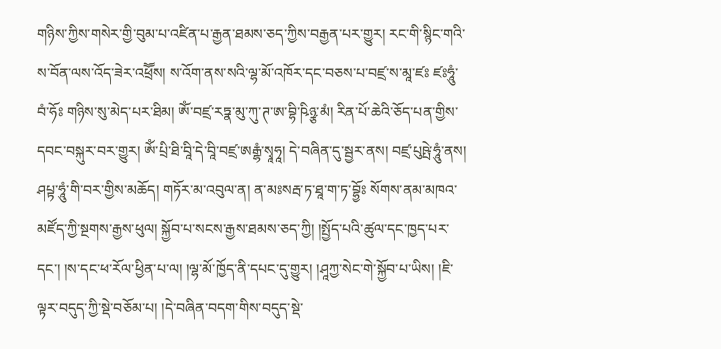གཉིས་ཀྱིས་གསེར་གྱི་བུམ་པ་འཛིན་པ་རྒྱན་ཐམས་ཅད་ཀྱིས་བརྒྱན་པར་གྱུར། རང་གི་སྙིང་གའི་ས་བོན་ལས་འོད་ཟེར་འཕྲཽས། ས་འོག་ནས་སའི་ལྷ་མོ་འཁོར་དང་བཅས་པ་བཛྲ་ས་མཱ་ཛཿ ཛཿཧཱུཾ་བཾ་ཧོཿ གཉིས་སུ་མེད་པར་ཐིམ། ཨོཾ་བཛྲ་རཏྣ་མུ་ཀུ་ཊ་ཨ་བྷི་ཥིཉྩ་མཾ། རིན་པོ་ཆེའི་ཅོད་པན་གྱིས་དབང་བསྐུར་བར་གྱུར། ཨོཾ་པྲི་ཐི་བཱི་དེ་བཱི་བཛྲ་ཨརྒྷཾ་སྭཱཧཱ། དེ་བཞིན་དུ་སྦྱར་ནས། བཛྲ་པུཥྤེ་ཧཱུཾ་ནས། ཤཔྟ་ཧཱུཾ་གི་བར་གྱིས་མཆོད། གཏོར་མ་འབུལ་ན། ན་མཿསརྦ་ཏ་ཐཱ་ག་ཏ་བྷྱོཿ སོགས་ནམ་མཁའ་མཛོད་ཀྱི་སྔགས་རྒྱས་ཕུལ། སྐྱོབ་པ་སངས་རྒྱས་ཐམས་ཅད་ཀྱི། །སྤྱོད་པའི་ཚུལ་དང་ཁྱད་པར་དང་། །ས་དང་ཕ་རོལ་ཕྱིན་པ་ལ། །ལྷ་མོ་ཁྱོད་ནི་དཔང་དུ་གྱུར། །ཤཱཀྱ་སེང་གེ་སྐྱོབ་པ་ཡིས། །ཇི་ལྟར་བདུད་ཀྱི་སྡེ་བཅོམ་པ། །དེ་བཞིན་བདག་གིས་བདུད་སྡེ་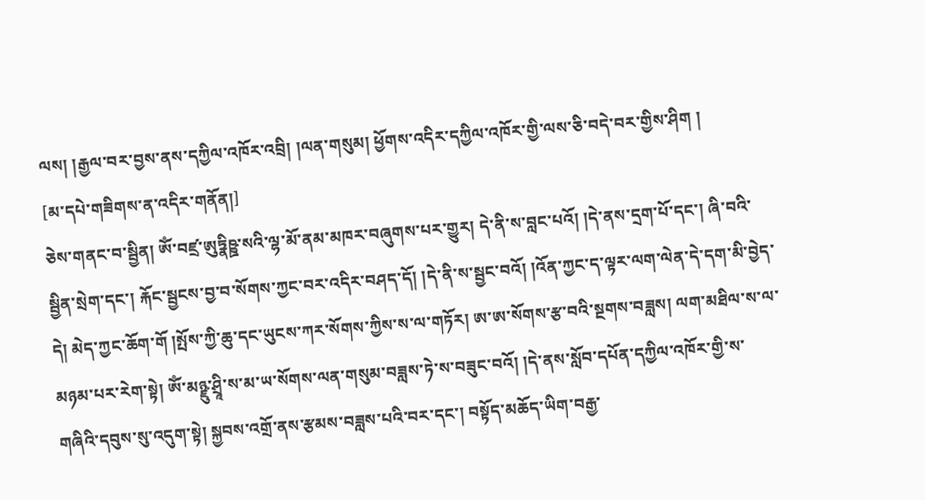ལས། །རྒྱལ་བར་བྱས་ནས་དཀྱིལ་འཁོར་འབྲི། །ལན་གསུམ། ཕྱོགས་འདིར་དཀྱིལ་འཁོར་གྱི་ལས་ཅི་བདེ་བར་གྱིས་ཤིག །
[མ་དཔེ་གཟིགས་ན་འདིར་གནོན།]
ཅེས་གནང་བ་སྦྱིན། ཨོཾ་བཛྲ་ཨུཏྣིཥྛ་སའི་ལྷ་མོ་ནམ་མཁར་བཞུགས་པར་གྱུར། དེ་ནི་ས་བླང་པའོ། །དེ་ནས་དྲག་པོ་དང་། ཞི་བའི་སྦྱིན་སྲེག་དང་། རྐོང་སྦྱངས་བྱ་བ་སོགས་ཀྱང་བར་འདིར་བཤད་དོ། །དེ་ནི་ས་སྦྱང་བའོ། །འོན་ཀྱང་ད་ལྟར་ལག་ལེན་དེ་དག་མི་བྱེད་དེ། མེད་ཀྱང་ཆོག་གོ །སྤོས་ཀྱི་ཆུ་དང་ཡུངས་ཀར་སོགས་ཀྱིས་ས་ལ་གཏོར། ཨ་ཨ་སོགས་རྩ་བའི་སྔགས་བཟླས། ལག་མཐིལ་ས་ལ་མཉམ་པར་རེག་སྟེ། ཨོཾ་མཉྫུ་ཤྲཱི་ས་མ་ཡ་སོགས་ལན་གསུམ་བཟླས་ཏེ་ས་བཟུང་བའོ། །དེ་ནས་སློབ་དཔོན་དཀྱིལ་འཁོར་གྱི་ས་གཞིའི་དབུས་སུ་འདུག་སྟེ། སྐྱབས་འགྲོ་ནས་རྩམས་བཟླས་པའི་བར་དང་། བསྟོད་མཆོད་ཡིག་བརྒྱ་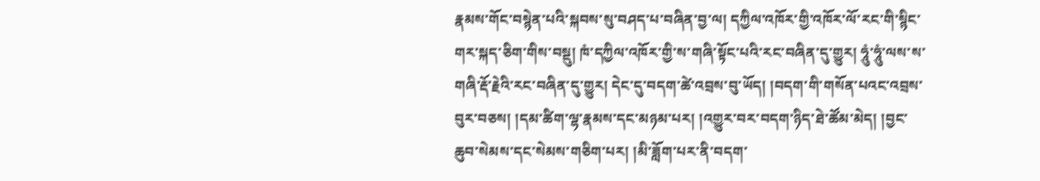རྣམས་གོང་བསྙེན་པའི་སྐབས་སུ་བཤད་པ་བཞིན་བྱ་ལ། དཀྱིལ་འཁོར་གྱི་འཁོར་ལོ་རང་གི་སྙིང་གར་སྐད་ཅིག་གིས་བསྡུ། ཁཾ་དཀྱིལ་འཁོར་གྱི་ས་གཞི་སྟོང་པའི་རང་བཞིན་དུ་གྱུར། ཧཱུཾ་ཧཱུཾ་ལས་ས་གཞི་རྡོ་རྗེའི་རང་བཞིན་དུ་གྱུར། དེང་དུ་བདག་ཚེ་འབྲས་བུ་ཡོད། །བདག་གི་གསོན་པའང་འབྲས་བུར་བཅས། །དམ་ཚིག་ལྷ་རྣམས་དང་མཉམ་པར། །འགྱུར་བར་བདག་ཉིད་ཐེ་ཚོམ་མེད། །བྱང་ཆུབ་སེམས་དང་སེམས་གཅིག་པར། །མི་ཟློག་པར་ནི་བདག་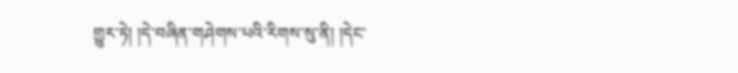གྱུར་ཏེ། །དེ་བཞིན་གཤེགས་པའི་རིགས་སུ་ནི། །དེང་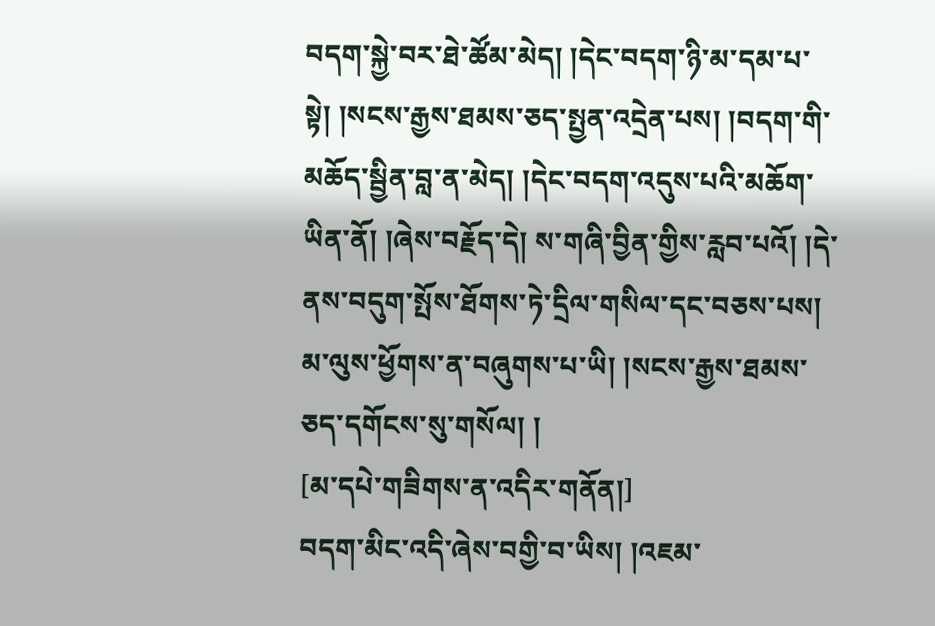བདག་སྐྱེ་བར་ཐེ་ཚོམ་མེད། །དེང་བདག་ཉི་མ་དམ་པ་སྟེ། །སངས་རྒྱས་ཐམས་ཅད་སྤྱན་འདྲེན་པས། །བདག་གི་མཆོད་སྦྱིན་བླ་ན་མེད། །དེང་བདག་འདུས་པའི་མཆོག་ཡིན་ནོ། །ཞེས་བརྗོད་དེ། ས་གཞི་བྱིན་གྱིས་རླབ་པའོ། །དེ་ནས་བདུག་སྤོས་ཐོགས་ཏེ་དྲིལ་གསིལ་དང་བཅས་པས། མ་ལུས་ཕྱོགས་ན་བཞུགས་པ་ཡི། །སངས་རྒྱས་ཐམས་ཅད་དགོངས་སུ་གསོལ། །
[མ་དཔེ་གཟིགས་ན་འདིར་གནོན།]
བདག་མིང་འདི་ཞེས་བགྱི་བ་ཡིས། །འཇམ་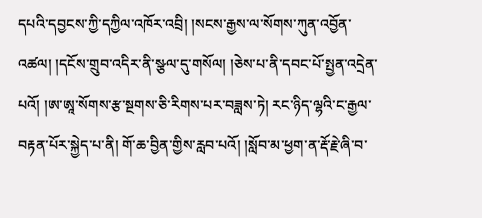དཔའི་དབྱངས་ཀྱི་དཀྱིལ་འཁོར་འབྲི། །སངས་རྒྱས་ལ་སོགས་ཀུན་འབྱོན་འཚལ། །དངོས་གྲུབ་འདིར་ནི་སྩལ་དུ་གསོལ། །ཅེས་པ་ནི་དབང་པོ་སྤྱན་འདྲེན་པའོ། །ཨ་ཨཱ་སོགས་རྩ་སྔགས་ཅི་རིགས་པར་བཟླས་ཏེ། རང་ཉིད་ལྷའི་ང་རྒྱལ་བརྟན་པོར་སྐྱེད་པ་ནི། གོ་ཆ་བྱིན་གྱིས་རླབ་པའོ། །སློབ་མ་ཕྱག་ན་རྡོ་རྗེ་ཞི་བ་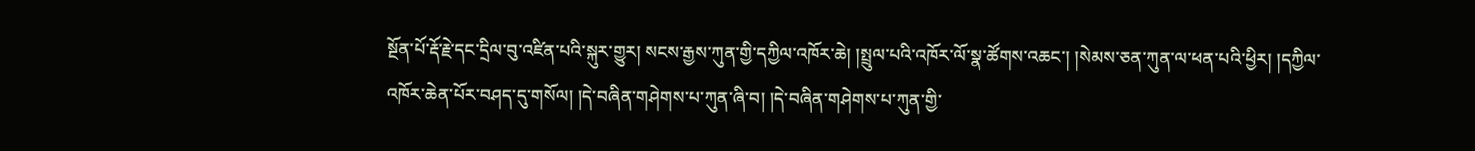སྔོན་པོ་རྡོ་རྗེ་དང་དྲིལ་བུ་འཛིན་པའི་སྐུར་གྱུར། སངས་རྒྱས་ཀུན་གྱི་དཀྱིལ་འཁོར་ཆེ། །སྤྲུལ་པའི་འཁོར་ལོ་སྣ་ཚོགས་འཆང་། །སེམས་ཅན་ཀུན་ལ་ཕན་པའི་ཕྱིར། །དཀྱིལ་འཁོར་ཆེན་པོར་བཤད་དུ་གསོལ། །དེ་བཞིན་གཤེགས་པ་ཀུན་ཞི་བ། །དེ་བཞིན་གཤེགས་པ་ཀུན་གྱི་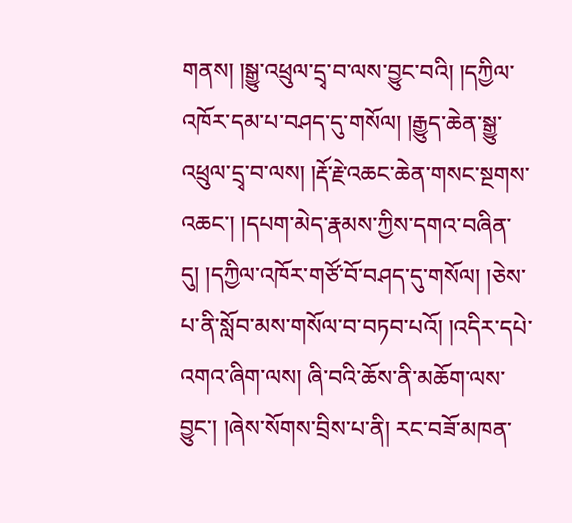གནས། །སྒྱུ་འཕྲུལ་དྲྭ་བ་ལས་བྱུང་བའི། །དཀྱིལ་འཁོར་དམ་པ་བཤད་དུ་གསོལ། །རྒྱུད་ཆེན་སྒྱུ་འཕྲུལ་དྲྭ་བ་ལས། །རྡོ་རྗེ་འཆང་ཆེན་གསང་སྔགས་འཆང་། །དཔག་མེད་རྣམས་ཀྱིས་དགའ་བཞིན་དུ། །དཀྱིལ་འཁོར་གཙོ་བོ་བཤད་དུ་གསོལ། །ཅེས་པ་ནི་སློབ་མས་གསོལ་བ་བཏབ་པའོ། །འདིར་དཔེ་འགའ་ཞིག་ལས། ཞི་བའི་ཆོས་ནི་མཆོག་ལས་བྱུང་། །ཞེས་སོགས་བྲིས་པ་ནི། རང་བཟོ་མཁན་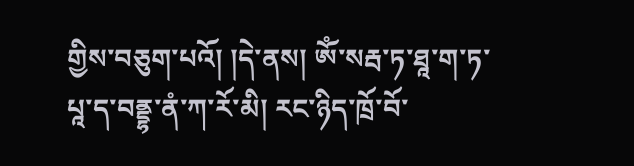གྱིས་བཅུག་པའོ། །དེ་ནས། ཨོཾ་སརྦ་ཏ་ཐཱ་ག་ཏ་པཱ་ད་བནྡྷ་ནཾ་ཀ་རོ་མི། རང་ཉིད་ཁྲོ་བོ་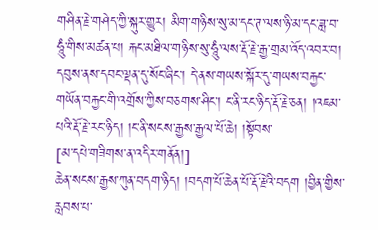གཤིན་རྗེ་གཤེད་ཀྱི་སྐུར་གྱུར། མིག་གཉིས་སུ་མ་དང་ཊ་ལས་ཉི་མ་དང་ཟླ་བ་ཧཱུཾ་གིས་མཚན་པ། རྐང་མཐིལ་གཉིས་སུ་ཧཱུཾ་ལས་རྡོ་རྗེ་རྒྱ་གྲམ་འོད་འབར་བ། དབུས་ནས་དབང་ལྡན་དུ་སོང་ཞིང་། དེ་ནས་གཡས་སྐོར་དུ་གཡས་བརྐྱང་གཡོན་བརྐྱང་གི་འགྲོས་ཀྱིས་བཅགས་ཤིང་། ང་ནི་རང་ཉིད་རྡོ་རྗེ་ཅན། །འཇམ་པའི་རྡོ་རྗེ་རང་ཉིད། །ང་ནི་སངས་རྒྱས་རྒྱལ་པོ་ཆེ། །སྟོབས་
[མ་དཔེ་གཟིགས་ན་འདིར་གནོན།]
ཆེན་སངས་རྒྱས་ཀུན་བདག་ཉིད། །བདག་པོ་ཆེན་པོ་རྡོ་རྗེའི་བདག །བྱིན་གྱིས་རླབས་པ་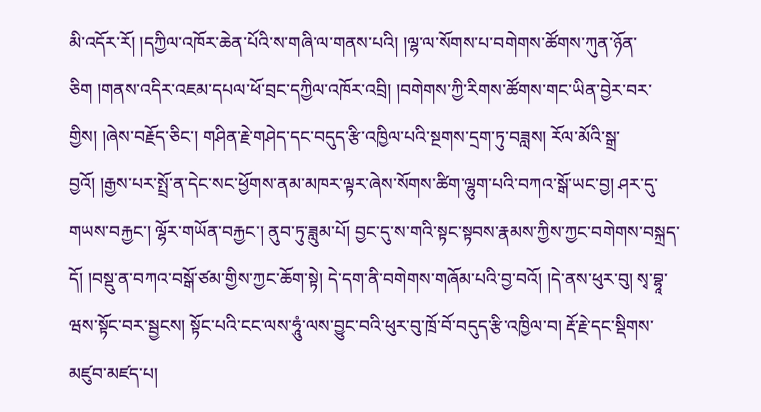མི་འདོར་རོ། །དཀྱིལ་འཁོར་ཆེན་པོའི་ས་གཞི་ལ་གནས་པའི། །ལྷ་ལ་སོགས་པ་བགེགས་ཚོགས་ཀུན་ཉོན་ཅིག །གནས་འདིར་འཇམ་དཔལ་ཕོ་བྲང་དཀྱིལ་འཁོར་འབྲི། །བགེགས་ཀྱི་རིགས་ཚོགས་གང་ཡིན་བྱེར་བར་གྱིས། །ཞེས་བརྗོད་ཅིང་། གཤིན་རྗེ་གཤེད་དང་བདུད་རྩི་འཁྱིལ་པའི་སྔགས་དྲག་ཏུ་བཟླས། རོལ་མོའི་སྒྲ་བྱའོ། །རྒྱས་པར་སྤྲོ་ན་དེང་སང་ཕྱོགས་ནམ་མཁར་ལྟར་ཞེས་སོགས་ཚིག་ལྷུག་པའི་བཀའ་སྒོ་ཡང་བྱ། ཤར་དུ་གཡས་བརྐྱང་། ལྷོར་གཡོན་བརྐྱང་། ནུབ་ཏུ་ཟླུམ་པོ། བྱང་དུ་ས་གའི་སྟང་སྟབས་རྣམས་ཀྱིས་ཀྱང་བགེགས་བསྐྲད་དོ། །བསྡུ་ན་བཀའ་བསྒོ་ཙམ་གྱིས་ཀྱང་ཆོག་སྟེ། དེ་དག་ནི་བགེགས་གཞོམ་པའི་བྱ་བའོ། །དེ་ནས་ཕུར་བུ། སྭ་བྷཱ་ཝས་སྟོང་བར་སྦྱངས། སྟོང་པའི་ངང་ལས་ཧཱུཾ་ལས་བྱུང་བའི་ཕུར་བུ་ཁྲོ་བོ་བདུད་རྩི་འཁྱིལ་བ། རྡོ་རྗེ་དང་སྡིགས་མཛུབ་མཛད་པ།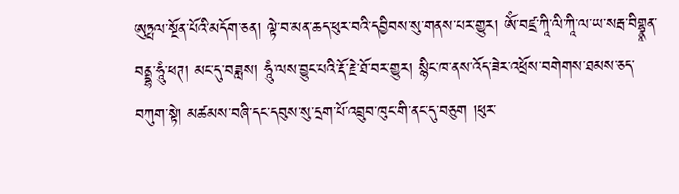ཨུཏྤལ་སྔོན་པོའི་མདོག་ཅན། ལྟེ་བ་མན་ཆད་ཕུར་བའི་དབྱིབས་སུ་གནས་པར་གྱུར། ཨོཾ་བཛྲ་ཀཱི་ལི་ཀཱི་ལ་ཡ་སརྦ་བིགྷྣཱན་བནྡྷ་ཧཱུཾ་ཕཊ། མང་དུ་བཟླས། ཧཱུཾ་ལས་བྱུང་པའི་རྡོ་རྗེ་ཐོ་བར་གྱུར། སྙིང་ཁ་ནས་འོད་ཟེར་འཕྲོས་བགེགས་ཐམས་ཅད་བཀུག་སྟེ། མཚམས་བཞི་དང་དབུས་སུ་དྲག་པོ་འབྲུབ་ཁུང་གི་ནང་དུ་བཅུག །ཕུར་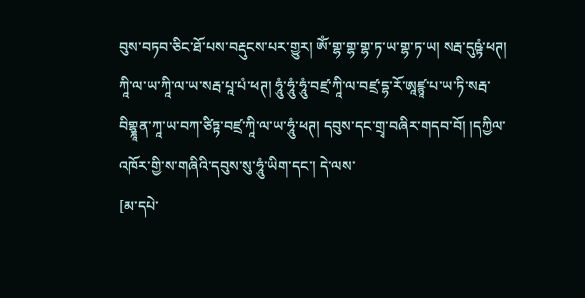བུས་བཏབ་ཅིང་ཐོ་པས་བརྡུངས་པར་གྱུར། ཨོཾ་གྷ་གྷ་གྷ་ཏ་ཡ་གྷ་ཏ་ཡ། སརྦ་དུཥྟཾ་ཕཊ། ཀཱི་ལ་ཡ་ཀཱི་ལ་ཡ་སརྦ་པཱ་པཾ་ཕཊ། ཧཱུཾ་ཧཱུཾ་ཧཱུཾ་བཛྲ་ཀཱི་ལ་བཛྲ་དྷ་རོ་ཨཱཛྙཱ་པ་ཡ་ཏི་སརྦ་བིགྷྣཱན་ཀཱ་ཡ་བཀ་ཙིཏྟ་བཛྲ་ཀཱི་ལ་ཡ་ཧཱུཾ་ཕཊ། དབུས་དང་གྲྭ་བཞིར་གདབ་བོ། །དཀྱིལ་འཁོར་གྱི་ས་གཞིའི་དབུས་སུ་ཧཱུཾ་ཡིག་དང་། དེ་ལས་
[མ་དཔེ་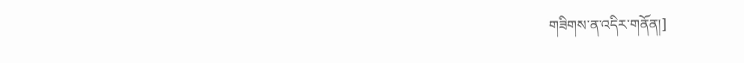གཟིགས་ན་འདིར་གནོན།]